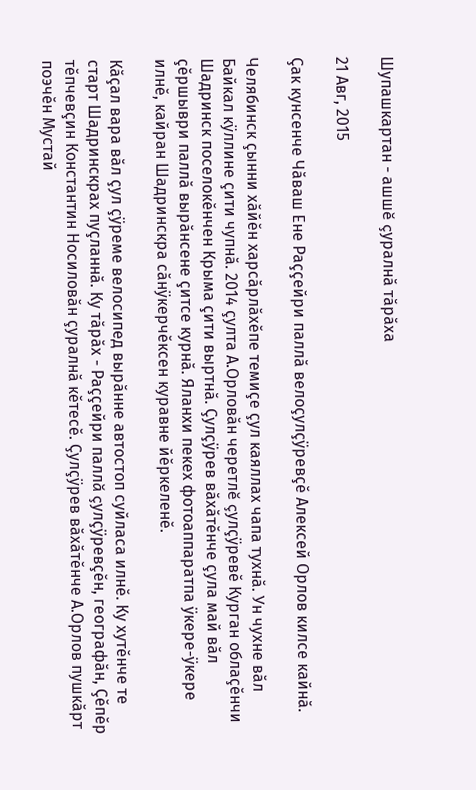Шупашкартан - ашшĕ çуралнă тăрăха

21 Авг, 2015

Çак кунсенче Чăваш Ене Раççейри паллă велоçулçÿревçĕ Алексей Орлов килсе кайнă.

Челябинск çынни хăйĕн харсăрлăхĕпе темиçе çул каяллах чапа тухнă. Ун чухне вăл Байкал кÿллине çити чупнă. 2014 çулта А.Орловăн черетлĕ çулçÿревĕ Курган облаçĕнчи Шадринск поселокĕнчен Крыма çити выртнă. Çулçÿрев вăхăтĕнче çула май вăл çĕршыври паллă вырăнсене çитсе курнă. Яланхи пекех фотоаппаратпа ÿкере-ÿкере илнĕ, кайран Шадринскра сăнÿкерчĕксен куравне йĕркеленĕ.

Кăçал вара вăл çул çÿреме велосипед вырăнне автостоп суйласа илнĕ. Ку хутĕнче те старт Шадринскрах пуçланнă. Ку тăрăх - Раççейри паллă çулçÿревçĕн, географăн, Çĕпĕр тĕпчевçин Константин Носиловăн çуралнă кĕтесĕ. Çулçÿрев вăхăтĕнче А.Орлов пушкăрт поэчĕн Мустай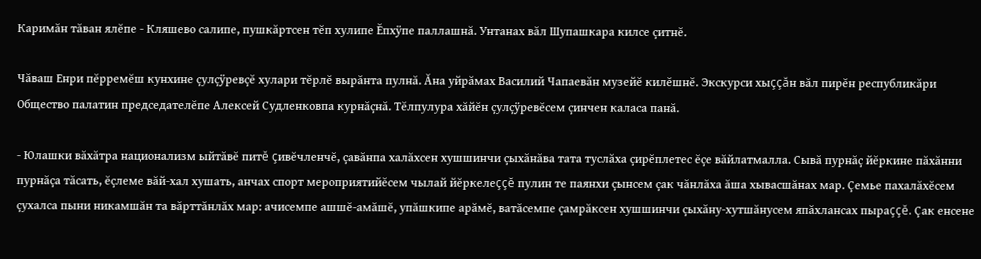Каримăн тăван ялĕпе - Кляшево салипе, пушкăртсен тĕп хулипе Ĕпхÿпе паллашнă. Унтанах вăл Шупашкара килсе çитнĕ.

Чăваш Енри пĕрремĕш кунхине çулçÿревçĕ хулари тĕрлĕ вырăнта пулнă. Ăна уйрăмах Василий Чапаевăн музейĕ килĕшнĕ. Экскурси хыççăн вăл пирĕн республикăри Общество палатин председателĕпе Алексей Судленковпа курнăçнă. Тĕлпулура хăйĕн çулçÿревĕсем çинчен каласа панă.

- Юлашки вăхăтра национализм ыйтăвĕ питĕ çивĕчленчĕ, çавăнпа халăхсен хушшинчи çыхăнăва тата туслăха çирĕплетес ĕçе вăйлатмалла. Сывă пурнăç йĕркине пăхăнни пурнăçа тăсать, ĕçлеме вăй-хал хушать, анчах спорт мероприятийĕсем чылай йĕркелеççĕ пулин те паянхи çынсем çак чăнлăха ăша хывасшăнах мар. Çемье пахалăхĕсем çухалса пыни никамшăн та вăрттăнлăх мар: ачисемпе ашшĕ-амăшĕ, упăшкипе арăмĕ, ватăсемпе çамрăксен хушшинчи çыхăну-хутшăнусем япăхлансах пыраççĕ. Çак енсене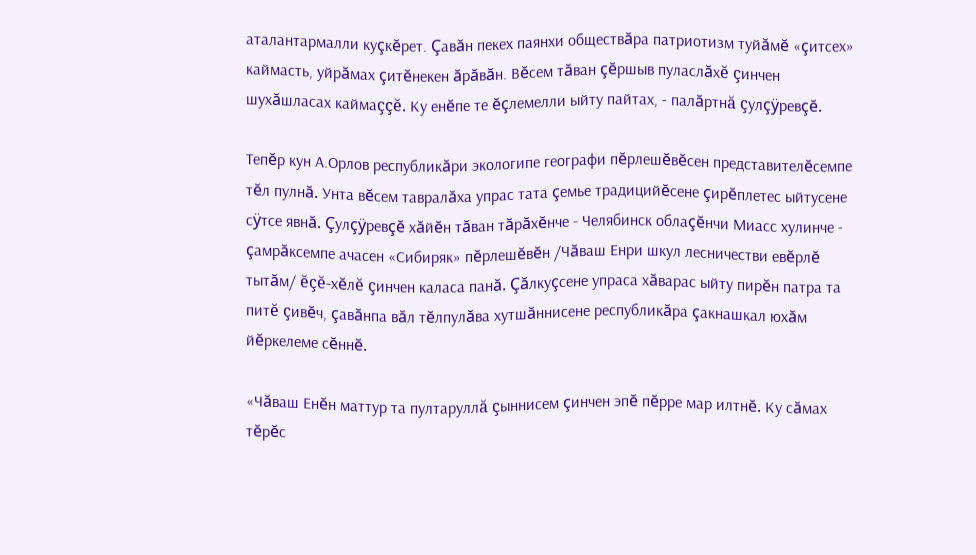аталантармалли куçкĕрет. Çавăн пекех паянхи обществăра патриотизм туйăмĕ «çитсех» каймасть, уйрăмах çитĕнекен ăрăвăн. Вĕсем тăван çĕршыв пуласлăхĕ çинчен шухăшласах каймаççĕ. Ку енĕпе те ĕçлемелли ыйту пайтах, - палăртнă çулçÿревçĕ.

Тепĕр кун А.Орлов республикăри экологипе географи пĕрлешĕвĕсен представителĕсемпе тĕл пулнă. Унта вĕсем тавралăха упрас тата çемье традицийĕсене çирĕплетес ыйтусене сÿтсе явнă. Çулçÿревçĕ хăйĕн тăван тăрăхĕнче - Челябинск облаçĕнчи Миасс хулинче - çамрăксемпе ачасен «Сибиряк» пĕрлешĕвĕн /Чăваш Енри шкул лесничестви евĕрлĕ тытăм/ ĕçĕ-хĕлĕ çинчен каласа панă. Çăлкуçсене упраса хăварас ыйту пирĕн патра та питĕ çивĕч, çавăнпа вăл тĕлпулăва хутшăннисене республикăра çакнашкал юхăм йĕркелеме сĕннĕ.

«Чăваш Енĕн маттур та пултаруллă çыннисем çинчен эпĕ пĕрре мар илтнĕ. Ку сăмах тĕрĕс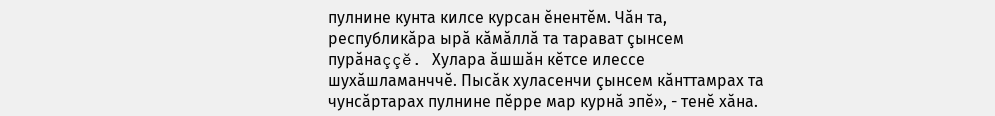пулнине кунта килсе курсан ĕнентĕм. Чăн та, республикăра ырă кăмăллă та тарават çынсем пурăнаççĕ. Хулара ăшшăн кĕтсе илессе шухăшламанччĕ. Пысăк хуласенчи çынсем кăнттамрах та чунсăртарах пулнине пĕрре мар курнă эпĕ», - тенĕ хăна.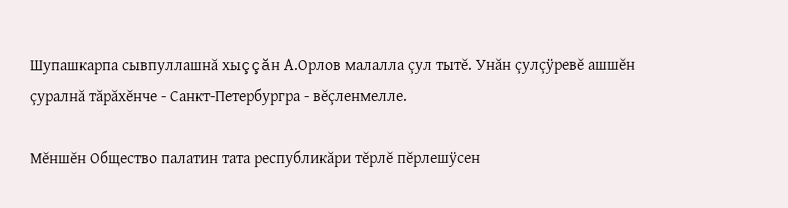Шупашкарпа сывпуллашнă хыççăн А.Орлов малалла çул тытĕ. Унăн çулçÿревĕ ашшĕн çуралнă тăрăхĕнче - Санкт-Петербургра - вĕçленмелле.

Мĕншĕн Общество палатин тата республикăри тĕрлĕ пĕрлешÿсен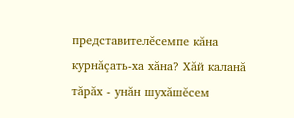представителĕсемпе кăна курнăçать-ха хăна? Хăй каланă тăрăх - унăн шухăшĕсем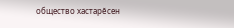общество хастарĕсен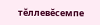тĕллевĕсемпе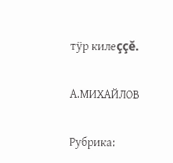тÿр килеççĕ.

А.МИХАЙЛОВ

Рубрика: